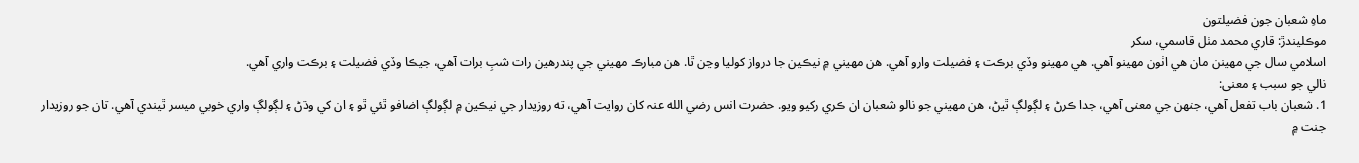ماهِ شعبان جون فضيلتون
موڪليندڙ: قاري محمد مٺل قاسمي، سکر
اسلامي سال جي مهينن مان هي اٺون مهينو آهي. هي مهينو وڏي برڪت ۽ فضيلت وارو آهي. هن مهيني ۾ نيڪين جا درواز کوليا وڃن ٿا. هن مبارڪ مهيني جي پندرهين رات شبِ برات آهي، جيڪا وڏي فضيلت ۽ برڪت واري آهي.
نالي جو سبب ۽ معنى:
1. شعبان باب تفعل آهي، جنهن جي معنى آهي، جدا ڪرڻ ۽ لڳولڳ ٿيڻ، هن مهيني جو نالو شعبان ان ڪري رکيو ويو. حضرت انس رضي الله عنہ کان روايت آهي، ته روزيدار جي نيڪين ۾ لڳولڳ اضافو ٿئي ٿو ۽ ان کي وڌڻ ۽ لڳولڳ واري خوبي ميسر ٿيندي آهي. تان جو روزيدار جنت ۾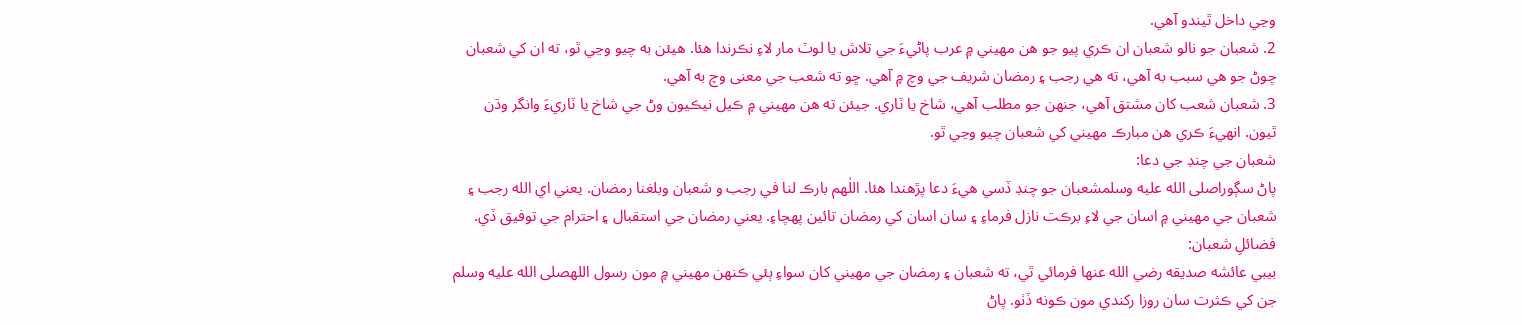وڃي داخل ٿيندو آهي.
2. شعبان جو نالو شعبان ان ڪري پيو جو هن مهيني ۾ عرب پاڻيءَ جي تلاش يا لوٽ مار لاءِ نڪرندا هئا. هيئن به چيو وڃي ٿو، ته ان کي شعبان چوڻ جو هي سبب به آهي، ته هي رجب ۽ رمضان شريف جي وچ ۾ آهي. ڇو ته شعب جي معنى وچ به آهي.
3. شعبان شعب کان مشتق آهي، جنهن جو مطلب آهي، شاخ يا ٽاري. جيئن ته هن مهيني ۾ ڪيل نيڪيون وڻ جي شاخ يا ٽاريءَ وانگر وڌن ٿيون. انهيءَ ڪري هن مبارڪ مهيني کي شعبان چيو وڃي ٿو.
شعبان جي چنڊ جي دعا:
پاڻ سڳوراصلى الله عليه وسلمشعبان جو چنڊ ڏسي هيءَ دعا پڙهندا هئا. اللٰهم بارڪ لنا في رجب و شعبان وبلغنا رمضان. يعني اي الله رجب ۽ شعبان جي مهيني ۾ اسان جي لاءِ برڪت نازل فرماءِ ۽ سان اسان کي رمضان تائين پهچاءِ. يعني رمضان جي استقبال ۽ احترام جي توفيق ڏي.
فضائلِ شعبان:
بيبي عائشه صديقه رضي الله عنها فرمائي ٿي، ته شعبان ۽ رمضان جي مهيني کان سواءِ ٻئي ڪنهن مهيني ۾ مون رسول اللهصلى الله عليه وسلم جن کي ڪثرت سان روزا رکندي مون ڪونه ڏٺو. پاڻ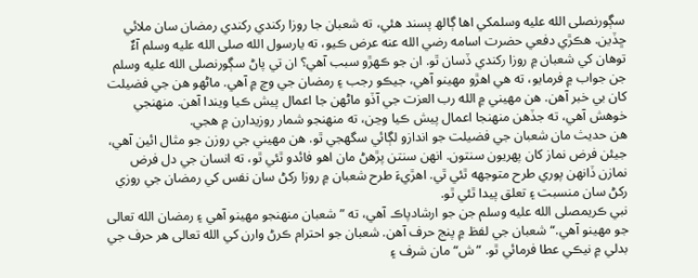سڳورنصلى الله عليه وسلمکي اها ڳالھ پسند هئي، ته شعبان جا روزا رکندي رکندي رمضان سان ملائي ڇڏين. هڪڙي دفعي حضرت اسامه رضي الله عنه عرض ڪيو، ته يارسول الله صلى الله عليه وسلم آءٌ توهان کي شعبان ۾ روزا رکندي ڏسان ٿو. ان جو ڪهڙو سبب آهي؟ ان تي پاڻ سڳورنصلى الله عليه وسلم جن جواب ۾ فرمايو، ته هي اهڙو مهينو آهي، جيڪو رجب ۽ رمضان جي وچ ۾ آهي. ماڻهو هن جي فضيلت کان بي خبر آهن. هن مهيني ۾ الله رب العزت جي آڏو ماڻهن جا اعمال پيش ڪيا ويندا آهن. منهنجي خوهش آهي، ته جڏهن منهنجا اعمال پيش ڪيا وڃن، ته منهنجو شمار روزيدارن ۾ هجي.
هن حديث مان شعبان جي فضيلت جو اندازو لڳائي سگھجي ٿو. هن مهيني جي روزن جو مثال ائين آهي، جيئن فرض نماز کان پهريون سنتون. انهن سنتن پڙهڻ مان اهو فائدو ٿئي ٿو، ته انسان جي دل فرض نمازن ڏانهن پوري طرح متوجهه ٿئي ٿي. اهڙيءَ طرح شعبان ۾ روزا رکڻ سان نفس کي رمضان جي روزي رکڻ سان منسبت ۽ تعلق پيدا ٿئي ٿو.
نبي ڪريمصلى الله عليه وسلم جن جو ارشادپاڪ آهي، ته ”شعبان منهنجو مهينو آهي ۽ رمضان الله تعالى جو مهينو آهي.“شعبان جي لفظ ۾ پنج حرف آهن. شعبان جو احترام ڪرڻ وارن کي الله تعالى هر حرف جي بدلي ۾ نيڪي عطا فرمائي ٿو. ”ش“ مان شرف ۽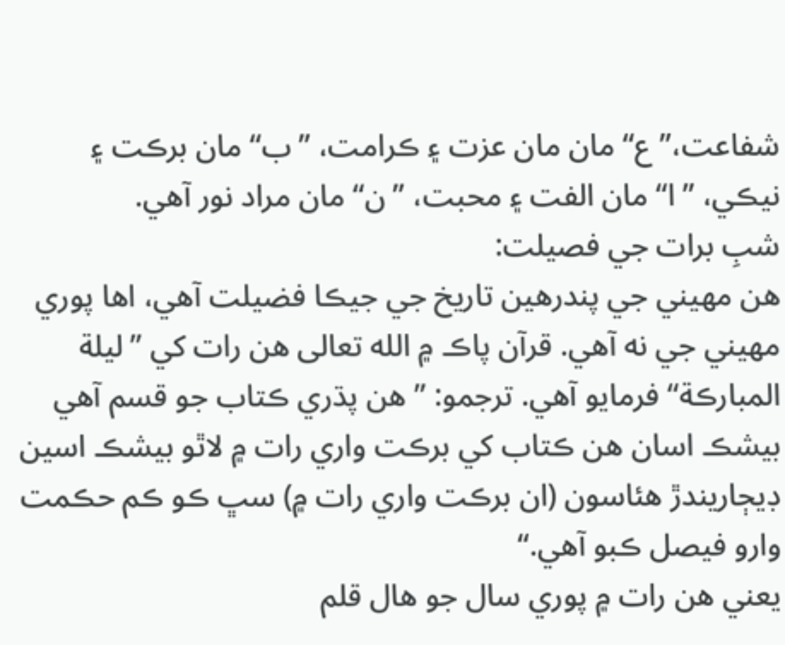شفاعت،”ع“ مان مان عزت ۽ ڪرامت، ”ب“ مان برڪت ۽ نيڪي، ”ا“ مان الفت ۽ محبت، ”ن“ مان مراد نور آهي.
شبِ برات جي فصيلت:
هن مهيني جي پندرهين تاريخ جي جيڪا فضيلت آهي، اها پوري مهيني جي نه آهي. قرآن پاڪ ۾ الله تعالى هن رات کي ”ليلة المبارڪة“ فرمايو آهي. ترجمو: ”هن پڌري ڪتاب جو قسم آهي بيشڪ اسان هن ڪتاب کي برڪت واري رات ۾ لاٿو بيشڪ اسين ڊيڄاريندڙ هئاسون (ان برڪت واري رات ۾) سڀ ڪو ڪم حڪمت وارو فيصل ڪبو آهي.“
يعني هن رات ۾ پوري سال جو هال قلم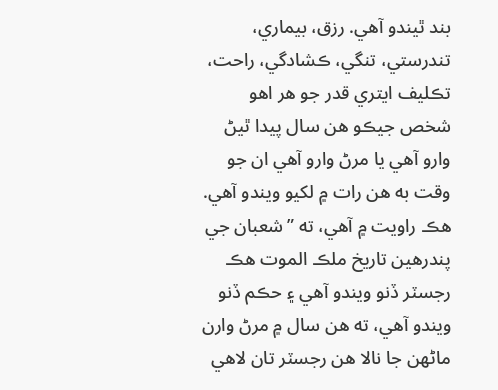بند ٿيندو آهي. رزق، بيماري، تندرستي، تنگي، ڪشادگي، راحت، تڪليف ايتري قدر جو هر اهو شخص جيڪو هن سال پيدا ٿيڻ وارو آهي يا مرڻ وارو آهي ان جو وقت به هن رات ۾ لکيو ويندو آهي. هڪ راويت ۾ آهي، ته ”شعبان جي پندرهين تاريخ ملڪ الموت هڪ رجسٽر ڏنو ويندو آهي ۽ حڪم ڏنو ويندو آهي، ته هن سال ۾ مرڻ وارن ماڻهن جا نالا هن رجسٽر تان لاهي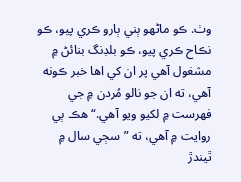وٺ. ڪو ماڻهو ٻني ٻارو ڪري پيو، ڪو نڪاح ڪري پيو، ڪو بلڊنگ بنائڻ ۾ مشغول آهي پر ان کي اها خبر ڪونه آهي، ته ان جو نالو مُردن ۾ جي فهرست ۾ لکيو ويو آهي.“ هڪ ٻي روايت ۾ آهي، ته ”سڄي سال ۾ ٿيندڙ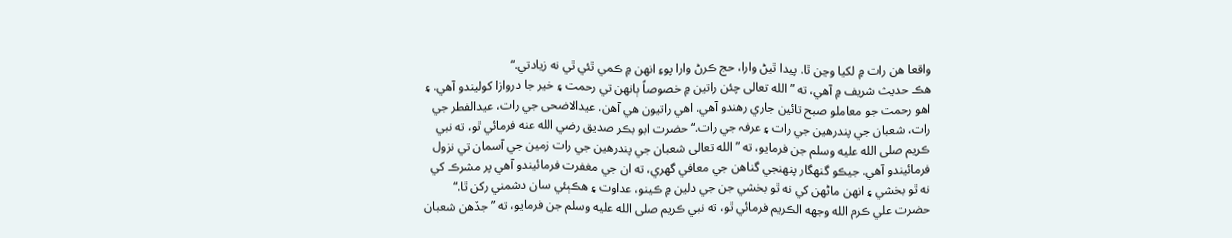واقعا هن رات ۾ لکيا وڃن ٿا. پيدا ٿيڻ وارا، حج ڪرڻ وارا پوءِ انهن ۾ ڪمي ٿئي ٿي نه زيادتي.“
هڪ حديث شريف ۾ آهي، ته ”الله تعالى چئن راتين ۾ خصوصاً ٻانهن تي رحمت ۽ خير جا دروازا کوليندو آهي. ۽ اهو رحمت جو معاملو صبح تائين جاري رهندو آهي. اهي راتيون هي آهن. عيدالاضحى جي رات، عيدالفطر جي رات، شعبان جي پندرهين جي رات ۽ عرفہ جي رات.“ حضرت ابو بڪر صديق رضي الله عنه فرمائي ٿو، ته نبي ڪريم صلى الله عليه وسلم جن فرمايو، ته ”الله تعالى شعبان جي پندرهين جي رات زمين جي آسمان تي نزول فرمائيندو آهي. جيڪو گنهگار پنهنجي گناهن جي معافي گھري، ته ان جي مغفرت فرمائيندو آهي پر مشرڪ کي نه ٿو بخشي ۽ انهن ماڻهن کي نه ٿو بخشي جن جي دلين ۾ ڪينو، عداوت ۽ هڪٻئي سان دشمني رکن ٿا.“
حضرت علي ڪرم الله وجهه الڪريم فرمائي ٿو، ته نبي ڪريم صلى الله عليه وسلم جن فرمايو، ته ”جڏهن شعبان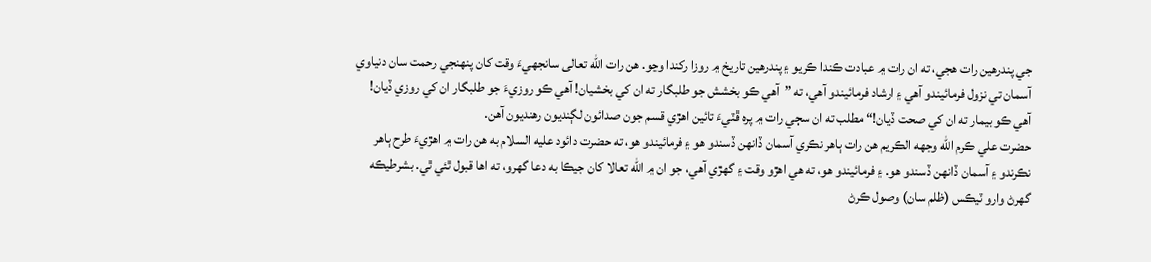جي پندرهين رات هجي، ته ان رات ۾ عبادت ڪندا ڪريو ۽ پندرهين تاريخ ۾ روزا رکندا وڃو. هن رات الله تعالى سانجھيءَ وقت کان پنهنجي رحمت سان دنياوي آسمان تي نزول فرمائيندو آهي ۽ ارشاد فرمائيندو آهي، ته ”آهي ڪو بخشش جو طلبگار ته ان کي بخشيان! آهي ڪو روزيءَ جو طلبگار ان کي روزي ڏيان! آهي ڪو بيمار ته ان کي صحت ڏيان!“ مطلب ته ان سڄي رات ۾ پره ڦٽيءَ تائين اهڙي قسم جون صدائون لڳنديون رهنديون آهن.
حضرت علي ڪرم الله وجهه الڪريم هن رات ٻاهر نڪري آسمان ڏانهن ڏسندو هو ۽ فرمائيندو هو، ته حضرت دائود عليه السلام به هن رات ۾ اهڙيءَ طرح ٻاهر نڪرندو ۽ آسمان ڏانهن ڏسندو هو. ۽ فرمائيندو هو، ته هي اهڙو وقت ۽ گھڙي آهي، جو ان ۾ الله تعالا کان جيڪا به دعا گھرو، ته اها قبول ٿئي ٿي. بشرطيڪه گھرڻ وارو ٽيڪس (ظلم سان) وصول ڪرڻ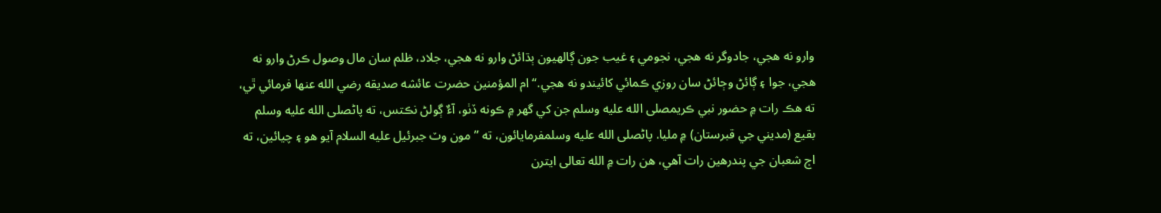وارو نه هجي، جادوگر نه هجي، نجومي ۽ غيب جون ڳالهيون ٻڌائڻ وارو نه هجي، جلاد، ظلم سان مال وصول ڪرڻ وارو نه هجي، جوا ۽ ڳائڻ وڄائڻ سان روزي ڪمائي کائيندو نه هجي.“ ام المؤمنين حضرت عائشه صديقه رضي الله عنها فرمائي ٿي، ته هڪ رات ۾ حضور نبي ڪريمصلى الله عليه وسلم جن کي گھر ۾ ڪونه ڏٺو، آءٌ ڳولڻ نڪتس، ته پاڻصلى الله عليه وسلم بقيع (مديني جي قبرستان) ۾ مليا. پاڻصلى الله عليه وسلمفرمايائون، ته ”مون وٽ جبرئيل عليه السلام آيو هو ۽ چيائين، ته اڄ شعبان جي پندرهين رات آهي، هن رات ۾ الله تعالى ايترن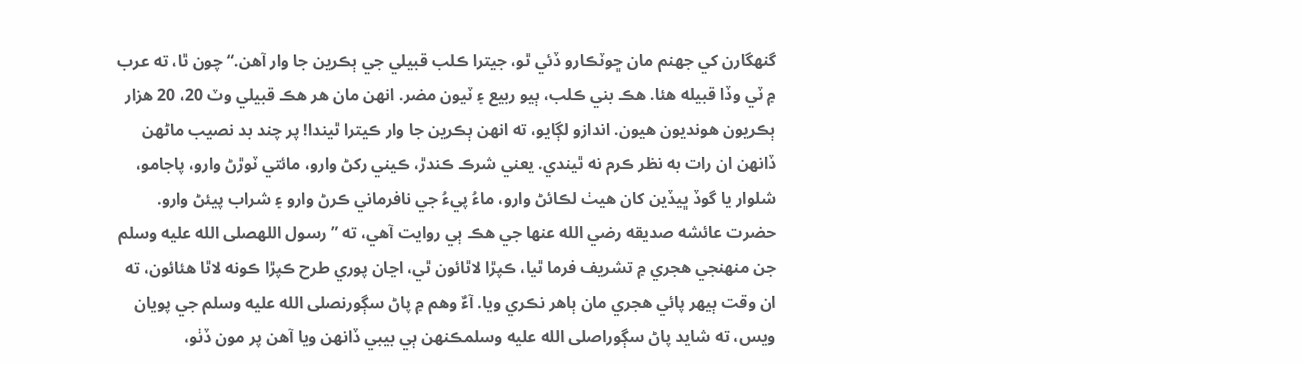گنهگارن کي جهنم مان ڇوٽڪارو ڏئي ٿو، جيترا ڪلب قبيلي جي ٻڪرين جا وار آهن.“ چون ٿا، ته عرب ۾ ٽي وڏا قبيله هئا. هڪ بني ڪلب، ٻيو ربيع ۽ ٽيون مضر. انهن مان هر هڪ قبيلي وٽ 20، 20 هزار ٻڪريون هونديون هيون. اندازو لڳايو، ته انهن ٻڪرين جا وار ڪيترا ٿيندا! پر چند بد نصيب ماڻهن ڏانهن ان رات به نظر ڪرم نه ٿيندي. يعني شرڪ ڪندڙ، ڪيني رکڻ وارو، مائتي ٽوڙڻ وارو، پاجامو، شلوار يا گوڏ ڀيڏين کان هيٺ لڪائڻ وارو، ماءُ پيءُ جي نافرماني ڪرڻ وارو ۽ شراب پيئڻ وارو.
حضرت عائشه صديقه رضي الله عنها جي هڪ ٻي روايت آهي، ته ”رسول اللهصلى الله عليه وسلم جن منهنجي هجري ۾ تشريف فرما ٿيا، ڪپڙا لاٿائون ٿي، اڃان پوري طرح ڪپڙا ڪونه لاٿا هئائون، ته ان وقت ٻيهر پائي هجري مان ٻاهر نڪري ويا. آءٌ وهم ۾ پاڻ سڳورنصلى الله عليه وسلم جي پويان ويس، ته شايد پاڻ سڳوراصلى الله عليه وسلمڪنهن ٻي بيبي ڏانهن ويا آهن پر مون ڏٺو،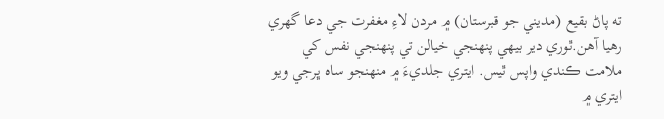ته پاڻ بقيع (مديني جو قبرستان) ۾ مردن لاءِ مغفرت جي دعا گھري رهيا آهن.ٿوري دير بيهي پنهنجي خيالن تي پنهنجي نفس کي ملامت ڪندي واپس ٿيس. ايتري جلديءَ ۾ منهنجو ساه ڀرجي ويو ايتري ۾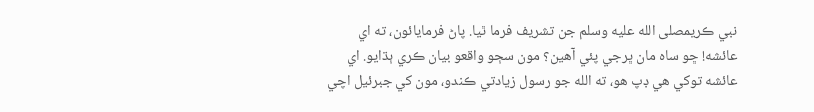نبي ڪريمصلى الله عليه وسلم جن تشريف فرما ٿيا. پاڻ فرمايائون، ته اي عائشه! ڇو ساه مان ڀرجي پئي آهين؟ مون سڄو واقعو بيان ڪري ٻڌايو. اي عائشه توکي هي ڊپ هو، ته الله جو رسول زيادتي ڪندو، مون کي جبرئيل اچي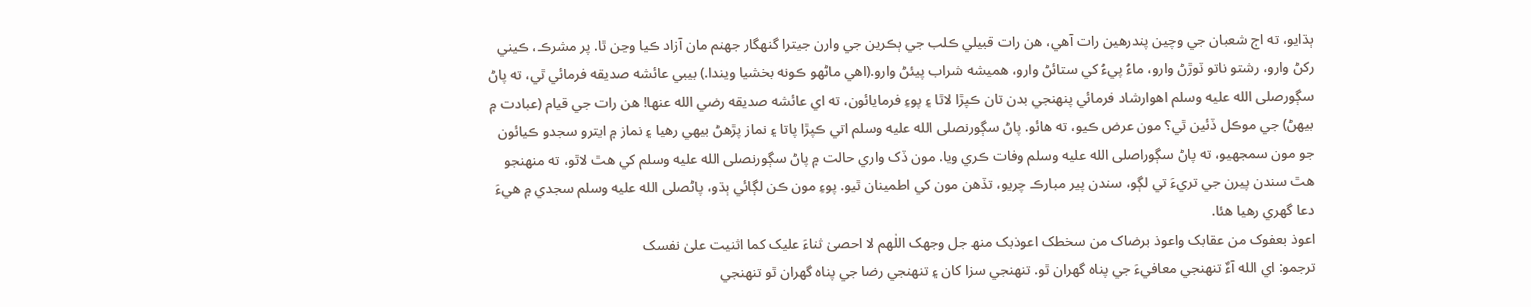ٻڌايو، ته اڄ شعبان جي وچين پندرهين رات آهي، هن رات قبيلي ڪلب جي ٻڪرين جي وارن جيترا گنهگار جهنم مان آزاد ڪيا وڃن ٿا. پر مشرڪ، ڪيني رکڻ وارو، رشتو ناتو ٽوڙڻ وارو، ماءُ پيءُ کي ستائڻ وارو، هميشه شراب پيئڻ وارو.(اهي ماڻهو ڪونه بخشيا ويندا.) بيبي عائشه صديقه فرمائي ٿي، ته پاڻ سڳورصلى الله عليه وسلم اهوارشاد فرمائي پنهنجي بدن تان ڪپڙا لاٿا ۽ پوءِ فرمايائون، ته اي عائشه صديقه رضي الله عنها! هن رات جي قيام (عبادت ۾ بيهڻ) جي موڪل ڏئين ٿي؟ مون عرض ڪيو، ته هائو. پاڻ سڳورنصلى الله عليه وسلم اتي ڪپڙا پاتا ۽ نماز پڙهڻ بيهي رهيا ۽ نماز ۾ ايترو سجدو ڪيائون جو مون سمجھيو، ته پاڻ سڳوراصلى الله عليه وسلم وفات ڪري ويا. مون ڏک واري حالت ۾ پاڻ سڳورنصلى الله عليه وسلم کي هٿ لاٿو، ته منهنجو هٿ سندن پيرن جي تريءَ تي لڳو، سندن پير مبارڪ چريو، تڏهن مون کي اطمينان ٿيو. پوءِ مون ڪن لڳائي ٻڌو، پاڻصلى الله عليه وسلم سجدي ۾ هيءَ دعا گھري رهيا هئا.
اعوذ بعفوک من عقابک واعوذ برضاک من سخطک اعوذبک منھ جل وجھک اللٰھم لا احصیٰ ثناءَ علیک کما اثنیت علیٰ نفسک
ترجمو: اي الله آءٌ تنهنجي معافيءَ جي پناه گھران ٿو. تنهنجي سزا کان ۽ تنهنجي رضا جي پناه گھران ٿو تنهنجي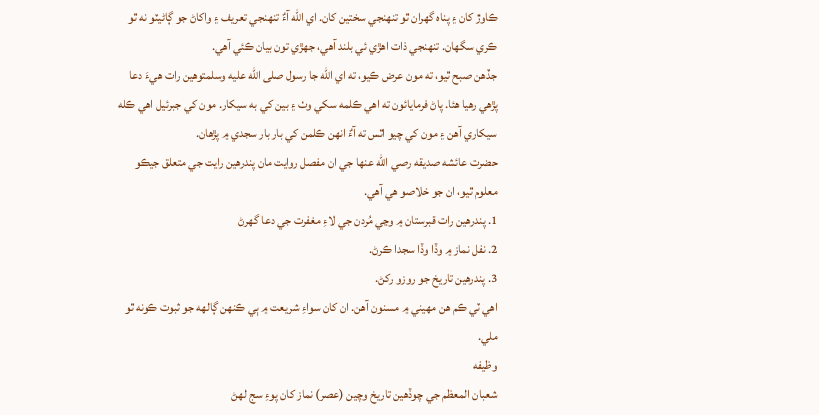ڪاوڙ کان ۽ پناه گھران ٿو تنهنجي سختين کان. اي الله آءٌ تنهنجي تعريف ۽ واکاڻ جو ڳاڻيٽو نه ٿو ڪري سگهان. تنهنجي ذات اهڙي ئي بلند آهي، جهڙي تون بيان ڪئي آهي.
جڏهن صبح ٿيو، ته مون عرض ڪيو، ته اي الله جا رسول صلى الله عليه وسلمتوهين رات هيءَ دعا پڙهي رهيا هئا. پاڻ فرمايائون ته اهي ڪلمه سکي وٺ ۽ بين کي به سيکار. مون کي جبرئيل اهي ڪله سيکاري آهن ۽ مون کي چيو اٿس ته آءٌ انهن ڪلمن کي بار بار سجدي ۾ پڙهان.
حضرت عائشه صديقه رصي الله عنها جي ان مفصل روايت مان پندرهين رايت جي متعلق جيڪو معلوم ٿيو، ان جو خلاصو هي آهي.
1. پندرهين رات قبرستان ۾ وڃي مُردن جي لاءِ مغفرت جي دعا گھرڻ
2. نفل نماز ۾ وڏا وڏا سجدا ڪرڻ.
3. پندرهين تاريخ جو روزو رکڻ.
اهي ٽي ڪم هن مهيني ۾ مسنون آهن. ان کان سواءِ شريعت ۾ ٻي ڪنهن ڳالهه جو ثبوت ڪونه ٿو ملي.
وظيفه
شعبان المعظم جي چوڏهين تاريخ وچين (عصر) نماز کان پوءِ سج لهڻ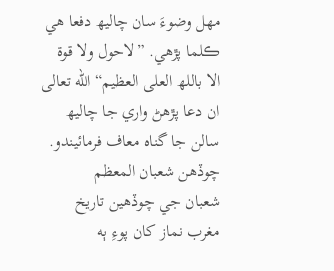مهل وضوءَ سان چاليھ دفعا هي ڪلما پڙهي. ”لاحول ولا قوة الا باللھ العلی العظیم“ الله تعالى ان دعا پڙهڻ واري جا چاليھ سالن جا گناه معاف فرمائيندو.
چوڏهن شعبان المعظم
شعبان جي چوڏهين تاريخ مغرب نماز کان پوءِ ٻه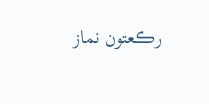رڪعتون نماز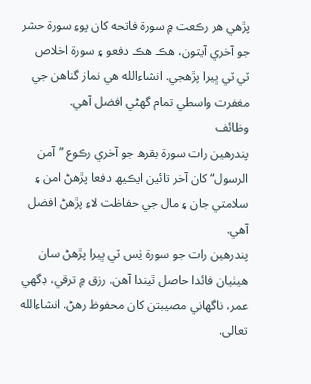پڙهي هر رڪعت ۾ سورة فاتحه کان پوءِ سورة حشر جو آخري آيتون، هڪ هڪ دفعو ۽ سورة اخلاص ٽي ٽي ڀيرا پڙهجي. انشاءالله هي نماز گناهن جي مغفرت واسطي تمام گھڻي افضل آهي.
وظائف
پندرهين رات سورة بقرھ جو آخري رڪوع ”آمن الرسول“ کان آخر تائين ايڪيھ دفعا پڙهڻ امن ۽ سلامتي جان ۽ مال جي حفاظت لاءِ پڙهڻ افضل آهي.
پندرهين رات جو سورة يٰس ٽي ڀيرا پڙهڻ سان هيٺيان فائدا حاصل ٿيندا آهن. رزق ۾ ترقي، ڊگھي عمر، ناگهاني مصيبتن کان محفوظ رهڻ. انشاءالله تعالى.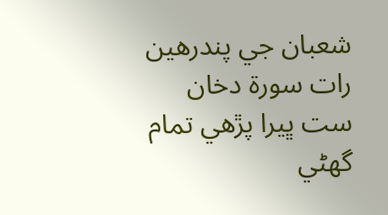شعبان جي پندرهين رات سورة دخان ست ڀيرا پڙهي تمام گھڻي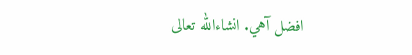افضل آهي. انشاءالله تعالى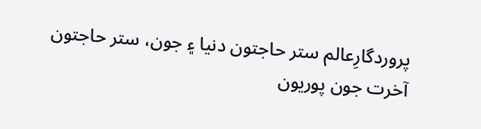پروردگارِعالم ستر حاجتون دنيا ۽ جون، ستر حاجتون آخرت جون پوريون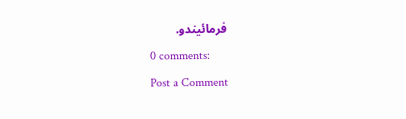فرمائيندو.
0 comments:
Post a Comment